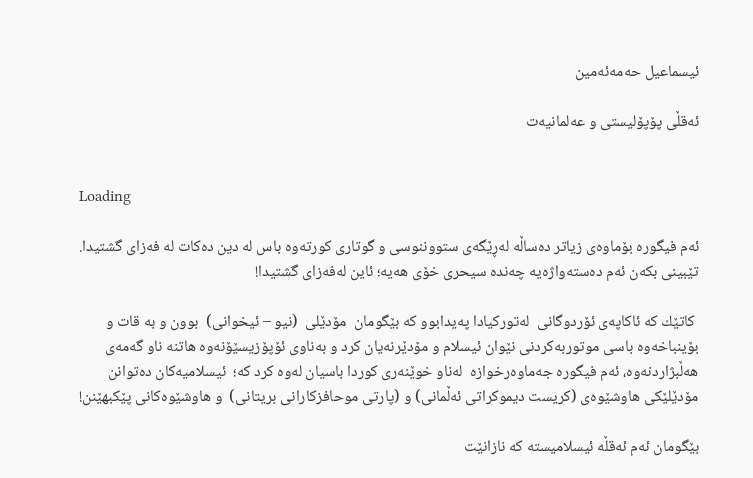ئیسماعیل حه‌مه‌ئه‌مین

ئه‌قڵی پۆپۆلیستی و عه‌لمانیه‌ت


Loading

ئه‌م فیگوره‌ بۆماوه‌ی زیاتر ده‌ساڵه‌ له‌ڕێگه‌ی ستووننوسی و گوتاری كورته‌وه‌ باس له‌ دین ده‌كات له ‌فه‌زای گشتیدا. تێبینی بكه‌ن ئه‌م ده‌سته‌واژه‌یه‌ چه‌نده‌ سیحری خۆی هه‌یه‌؛ ئاین له‌فه‌زای گشتیدا!

 كاتێك كه‌ ئاكاپه‌ی ئۆردوگانی  له‌توركیادا په‌یدابوو كه‌ بێگومان  مۆدێلی  (نیو – ئیخوانی)  بوون و به‌ قات و بۆینباخه‌وه‌ باسی موتوربه‌كردنی نێوان ئیسلام و مۆدێرنه‌یان كرد و به‌ناوی ئۆپۆزیسێۆنه‌وه هاتنه‌ ناو گه‌مه‌ی هه‌ڵبژاردنه‌وه‌‌، ئه‌م فیگوره‌ جه‌ماوه‌رخوازه‌ ‌ له‌ناو خوێنه‌ری كوردا باسیان له‌وه‌ كرد كه‌؛  ئیسلامیه‌كان ده‌توانن مۆدێلێكی هاوشێوه‌ی (كریست دیموكراتی ئه‌ڵمانی) و (پارتی موحافزكارانی بریتانی)  و هاوشێوه‌كانی پێكبهێنن!

بێگومان ئه‌م ئه‌قڵه‌ ئیسلامیسته‌ كه‌ نازانێت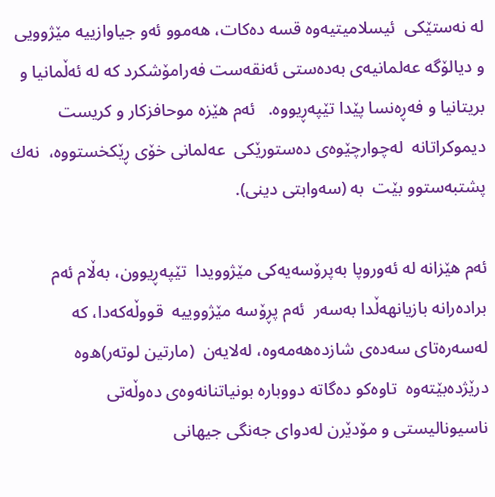له ‌نه‌ستێكی  ئیسلامیتیه‌وه‌ قسه‌ ده‌كات، هه‌موو ئه‌و جیاوازییه‌ مێژوویی و دیالۆگه‌ عه‌لمانیه‌ی به‌ده‌ستی ئه‌نقه‌ست فه‌رامۆشكرد كه‌ له ‌ئه‌ڵمانیا و بریتانیا و فه‌ڕه‌نسا پێدا تێپه‌ڕیووه‌.   ئه‌م هێزه‌ موحافزكار و كریست دیموكراتانه‌ ‌ له‌چوارچێوه‌ی ده‌ستورێكی  عه‌لمانی خۆی ڕێكخستووه‌،  نه‌ك  پشتبه‌ستوو بێت  به‌‌ (سه‌وابتی دینی).

ئه‌م هێزانه‌ له‌ ئه‌وروپا به‌پرۆسه‌یه‌كی مێژوویدا  تێپه‌ڕیوون، به‌ڵام ئه‌م براده‌رانه‌ بازیانهه‌ڵدا به‌سه‌ر  ئه‌م پڕۆسه‌ مێژووییه‌  قووڵه‌كه‌دا، كه‌ له‌سه‌ره‌تای سه‌ده‌ی شازده‌هه‌مه‌وه‌، له‌لایه‌ن  (مارتین لوته‌ر)ه‌وه‌ درێژده‌بێته‌وه‌  تاوه‌كو ده‌گاته‌ دووباره‌ بونیاتنانه‌وه‌ی ده‌وڵه‌تی ناسیونالیستی و مۆدێرن له‌دوای جه‌نگی جیهانی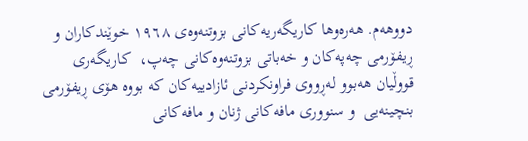دووهه‌م. هه‌ره‌وها كاریگه‌ریه‌كانی بزوتنه‌وه‌ی ١٩٦٨ خوێندكاران و ڕیفۆرمی چه‌په‌كان و خه‌باتی بزوتنه‌وه‌كانی چه‌پ،  كاریگه‌ری قووڵیان هه‌بوو له‌ڕووی فراونكردنی ئازادییه‌كان كه ‌بووه‌ هۆی ڕیفۆرمی بنچینه‌یی  و سنووری مافه‌كانی ژنان و مافه‌كانی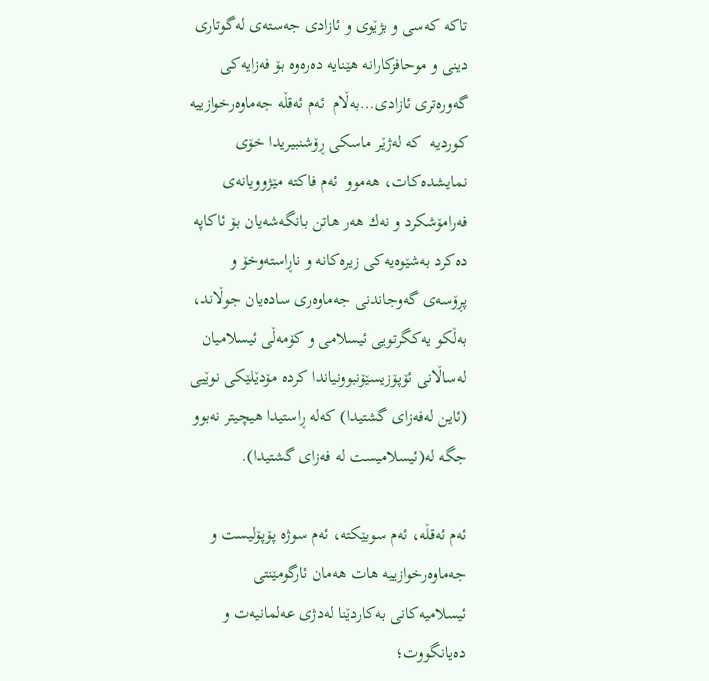تاكه‌ كه‌سی و بژێوی و ئازادی جه‌سته‌ی له‌گوتاری دینی و موحافزكارانه‌ هێنایه‌ ده‌ره‌وه‌ بۆ فه‌زایه‌كی گه‌وره‌تری ئازادی…به‌ڵام  ئه‌م ئه‌قڵه‌ جه‌ماوه‌رخوازییه‌ كوردیه‌  كه‌ له‌ژێر ماسكی ڕۆشنبیریدا خۆی نمایشده‌كات، هه‌موو  ئه‌م فاكته‌ مێژوویانه‌ی  فه‌رامۆشكرد و نه‌ك هه‌ر هاتن بانگه‌شه‌یان بۆ ئاكاپه‌ ده‌كرد به‌شێوه‌یه‌كی زیره‌كانه‌ و ناڕاسته‌وخۆ و پڕۆسه‌ی گه‌وجاندنی جه‌ماوه‌ری ساده‌یان جوڵاند، به‌ڵكو یه‌كگرتویی ئیسلامی و كۆمه‌ڵی ئیسلامیان له‌ساڵانی ئۆپۆزیسێۆنبوونیاندا كرده‌ مۆدێلێكی نوێیی (ئاین له‌فه‌زای گشتیدا) كه‌له‌ ڕاستیدا هیچیتر نه‌بوو جگه‌ له‌(ئیسلامیست له‌ فه‌زای گشتیدا).

ئه‌م ئه‌قڵه‌، ئه‌م سوبێكته‌، ئه‌م سوژه‌ پۆپۆلیست و جه‌ماوه‌رخوازییه‌ هات هه‌مان ئارگومێنتی ئیسلامیه‌كانی به‌كاردێنا له‌دژی عه‌لمانیه‌ت و ده‌یانگووت؛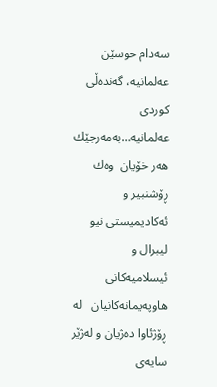سه‌دام حوسێن عه‌لمانیه‌، گه‌نده‌ڵی كوردی عه‌لمانیه‌…به‌مه‌رجێك هه‌ر خۆیان  وه‌ك  ڕۆشنبیر و ئه‌كادیمیستی نیو لیبرال و  ئیسلامیه‌كانی هاوپه‌یمانه‌كانیان  ‌ له‌ ڕۆژئاوا ده‌ژیان و له‌ژێر سایه‌ی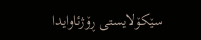سێكۆلایستی ڕۆژئاوایدا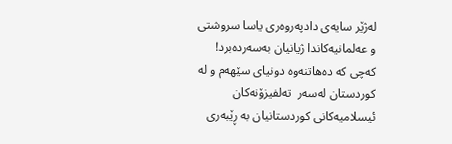له‌ژێر سایه‌ی دادپه‌روه‌ری یاسا سروشتی و عه‌لمانیه‌كاندا ژیانیان به‌سه‌رده‌برد!  كه‌چی كه ‌ده‌هاتنه‌وه‌ دونیای سێهه‌م و له‌ كوردستان له‌سه‌ر  ته‌لفیزۆنه‌كان ئیسلامیه‌كانی كوردستانیان به‌ ڕێبه‌ری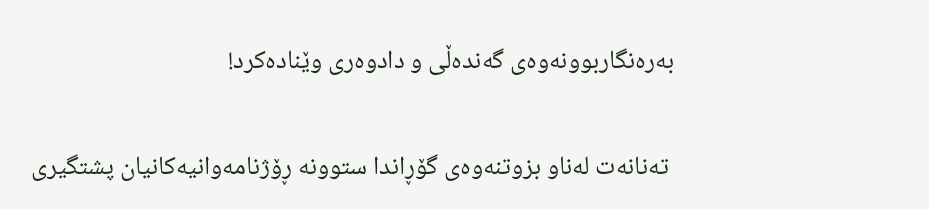به‌ره‌نگاربوونه‌وه‌ی گه‌نده‌ڵی و دادوه‌ری وێناده‌كرد!

 ته‌نانه‌ت له‌ناو بزوتنه‌وه‌ی گۆڕاندا ستوونه ڕۆژنامه‌وانیه‌كانیان پشتگیری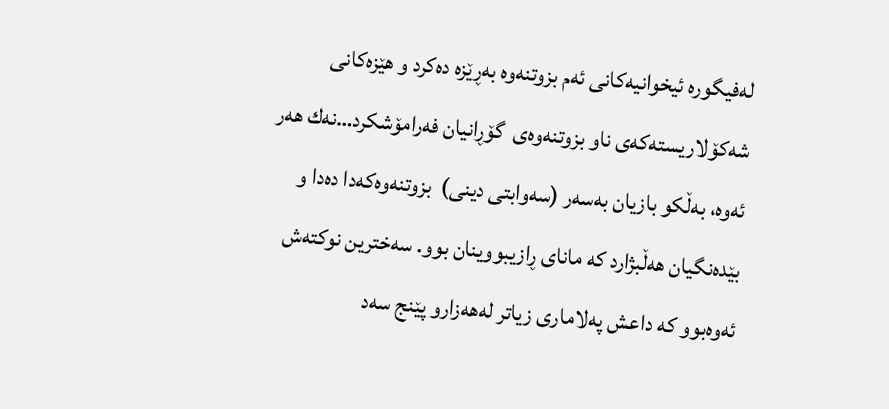له‌فیگوره‌ ئیخوانیه‌كانی ئه‌م بزوتنه‌وه‌ به‌ڕێزه‌ ده‌كرد و هێزه‌كانی شه‌كۆلاریسته‌كه‌ی ناو بزوتنه‌وه‌ی  گۆڕانیان فه‌رامۆشكرد…نه‌ك هه‌ر ئه‌وه،‌ به‌ڵكو بازیان به‌سه‌ر (سه‌وابتی دینی)  بزوتنه‌وه‌كه‌دا ده‌دا و بێده‌نگیان هه‌ڵبژارد كه‌ مانای ڕازیبووینان بوو. سه‌خترین نوكته‌ش ئه‌وه‌بوو كه‌ داعش په‌لاماری زیاتر له‌هه‌زارو پێنج سه‌د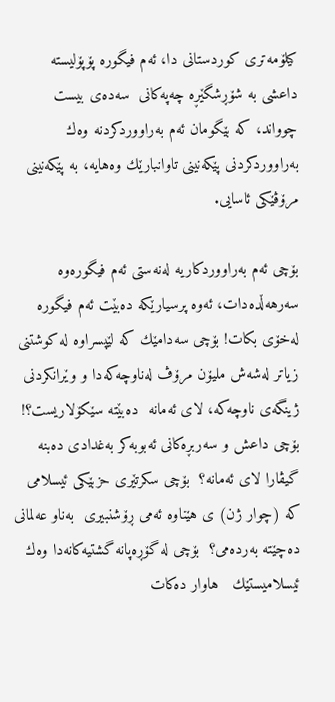كیلۆمه‌تری كوردستانی دا، ئه‌م فیگوره‌ پۆپۆلیسته‌  داعشی به‌ شۆڕشگێڕه‌ چه‌په‌كانی  سه‌ده‌ی بیست چوواند، كه‌ بێگومان ئه‌م به‌راووردكردنه‌ وه‌ك به‌راووردكردنی پێكه‌نینی تاوانبارێك وه‌هایه‌، به‌ پێكه‌نینی مرۆڤێكی ئاسایی.

بۆچی ئه‌م به‌راووردكاریه‌ له‌نه‌ستی ئه‌م فیگوره‌وه‌ سه‌رهه‌ڵده‌دات، ئه‌وه‌ پرسیارێكه‌ ده‌بێت ئه‌م فیگوره‌ له‌خۆی بكات! بۆچی سه‌دامێك كه‌ لێپسراوه‌ له‌ كوشتنی زیاتر له‌شه‌ش ملیۆن مرۆڤ له‌ناوچه‌كه‌دا و وێرانكردنی ژینگه‌ی ناوچه‌كه‌، لای ئه‌مانه‌  ده‌بێته‌ سێكۆلاریست؟!  بۆچی داعش و سه‌ربڕه‌كانی ئه‌بوبه‌كر به‌غدادی ده‌بنه‌ گیڤارا لای ئه‌مانه‌؟  بۆچی سكرتێری حزبێكی ئیسلامی كه ‌(چوار ژن) ی هێناوه‌ ئه‌می ڕۆشنبیری  به‌ناو عه‌لمانی ده‌چێته‌ به‌رده‌می‌؟  بۆچی له‌ گۆڕه‌پانه‌ گشتیه‌كانه‌دا وه‌ك ئیسلامیستێك   هاوار ده‌كات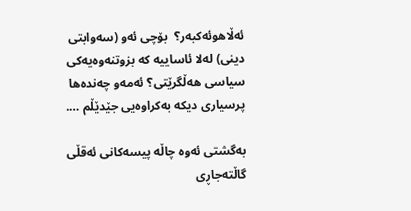ئه‌ڵاهوئه‌كبه‌ر؟  بۆچی ئه‌و (سه‌وابتی دینی) له‌لا ئاساییه كه‌ بزوتنه‌وه‌یه‌كی سیاسی هه‌ڵگرێتی‌؟ ئه‌مه‌و چه‌نده‌ها پرسیاری دیكه‌ به‌كراوه‌یی جێدێڵم ….

به‌گشتی ئه‌وه‌ چاڵه‌ پیسه‌كانی ئه‌قڵی گاڵته‌جاڕی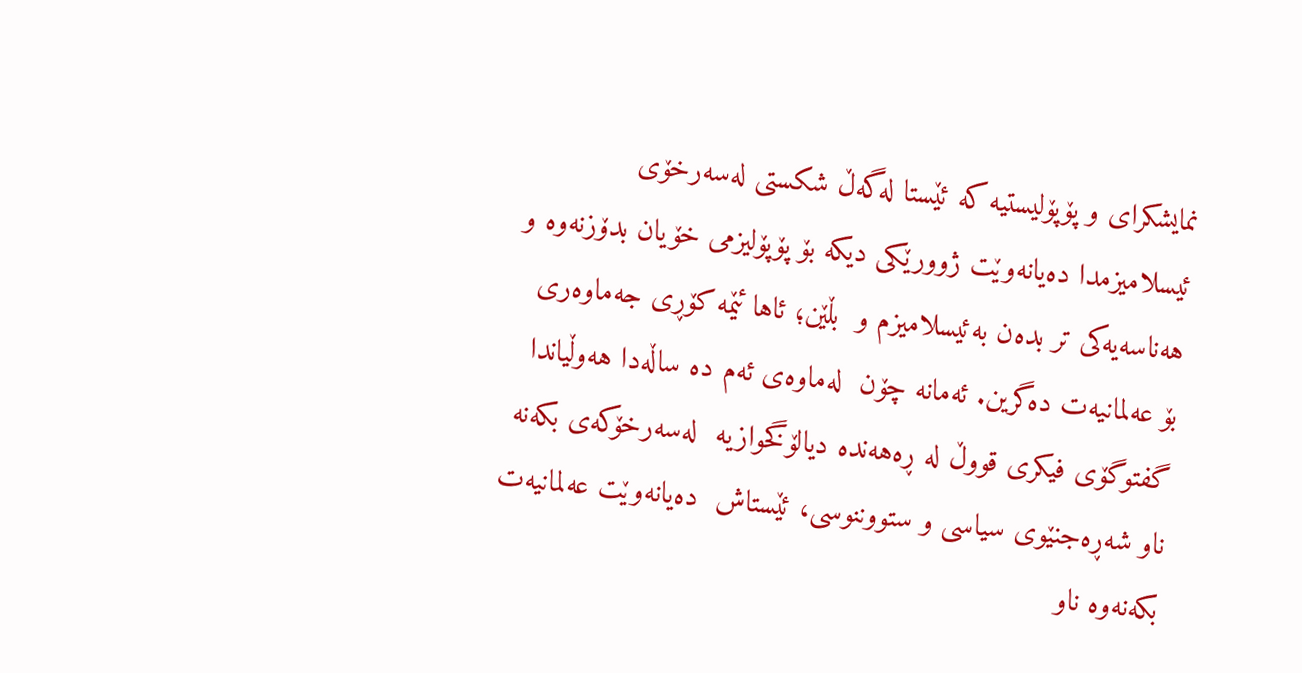نمایشكرای و پۆپۆلیستیه‌ كه‌ ئێستا له‌گه‌ڵ شكستی له‌سه‌رخۆی ئیسلامیزمدا ده‌یانه‌وێت ژوورێكی دیكه‌ بۆ پۆپۆلیزمی خۆیان بدۆزنه‌وه‌ و هه‌ناسه‌یه‌كی تر بده‌ن به‌ئیسلامیزم و  بڵێن؛ ئاها ئێمه‌ كۆڕی جه‌ماوه‌ری بۆ عه‌لمانیه‌ت ده‌گرین. ئه‌مانه‌ چۆن  له‌ماوه‌ی ئه‌م ده‌ ساڵه‌دا هه‌وڵیاندا گفتوگۆی فیكری قووڵ له ‌ڕه‌هه‌نده‌ دیالۆگخوازیه‌  له‌سه‌رخۆكه‌ی بكه‌نه‌ ناو شه‌ڕه‌جنێوی سیاسی و ستووننوسی، ئێستاش  ده‌یانه‌وێت عه‌لمانیه‌ت بكه‌نه‌وه‌ ناو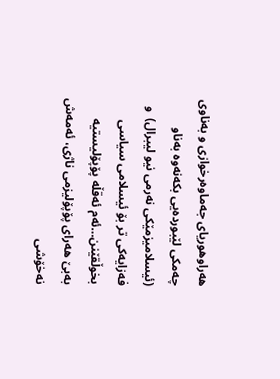هه‌راوهوریای جه‌ماوه‌رخوازی و به‌ناوی چه‌مكی لێبورده‌یی بكه‌نه‌وه‌ به‌ناو (ئیسلامیزمێكی نه‌رمی نیو لیبرال)  و فه‌زایه‌كی تر بۆ ئیسلامی سیاسی بخوڵقێنن…ئه‌م ئه‌قڵه‌ پۆپۆلیستیه‌ به‌بێ هه‌رای پۆپۆلیزمی ناژی، ئه‌مه‌ش نه‌خۆشی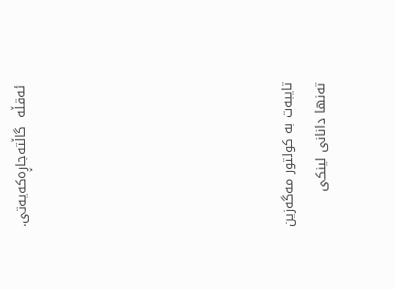ئه‌قڵه‌  گاڵته‌جاڕه‌كه‌یه‌تی.







تایبه‌ت به‌ كولتور مه‌گه‌زین
ته‌نها دانانی لینكی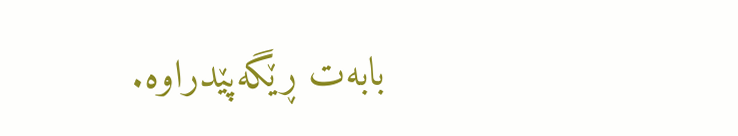بابه‌ت ڕێگه‌پێدراوه‌.